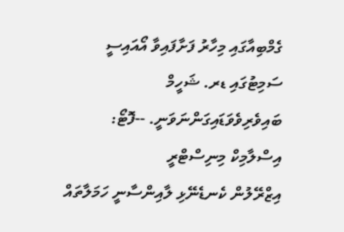ގެމްބިއާގައި މިހާރު ފަށާފައިވާ އޯއައިސީ ސަމިޓުގައި ޑރ. ޝަހީމް ބައިވެރިވެވަޑައިގަންނަވަނީ. --ފޮޓޯ: އިސްލާމިކް މިނިސްޓްރީ
އިޒްރޭލުން ކެނޑެނޭޅި ލާއިންސާނީ ހަމަލާތައް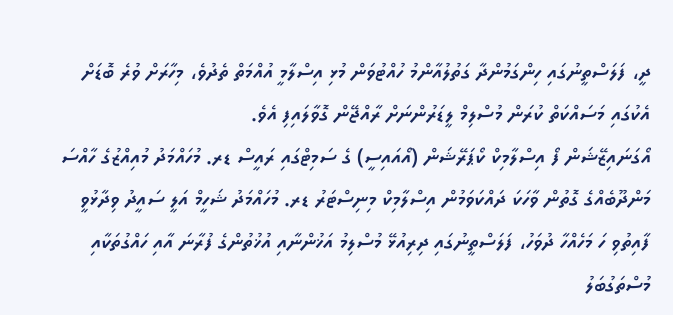ދީ، ފަލަސްތީނުގައި ހިންގަމުންދާ ގަތުލުއާންމު ހުއްޓުވަން މުޅި އިސްލާމީ އުއްމަތް ތެދުވެ، މިހާރަށް ވުރެ ބޮޑަށް އެކުގައި މަސައްކަތް ކުރަން މުސްލިމް ލީޑަރުންނަށް ރާއްޖޭން ގޮވާލައިފި އެވެ.
އޯގަނައިޒޭޝަން ފޯ އިސްލާމިކް ކޯޕަރޭޝަން (އޯއައިސީ) ގެ ސަމިޓްގައި ރައީސް ޑރ. މުހައްމަދު މުއިއްޒުގެ ހާއްސަ މަންދޫބެއްގެ ގޮތުން ވާހަކަ ދައްކަވަމުން އިސްލާމިކް މިނިސްޓަރު ޑރ. މުހައްމަދު ޝަހީމް އަލީ ސައީދު ވިދާޅުވީ ފާއިތުވި ހަ މަހެއްހާ ދުވަހު، ފަލަސްތީނުގައި ދިރިއުޅޭ މުސްލިމު އަޚުންނާއި އުޚުތުންގެ ފުރާނަ އާއި ހައްގުތަކާއި މުސްތަގުބަލު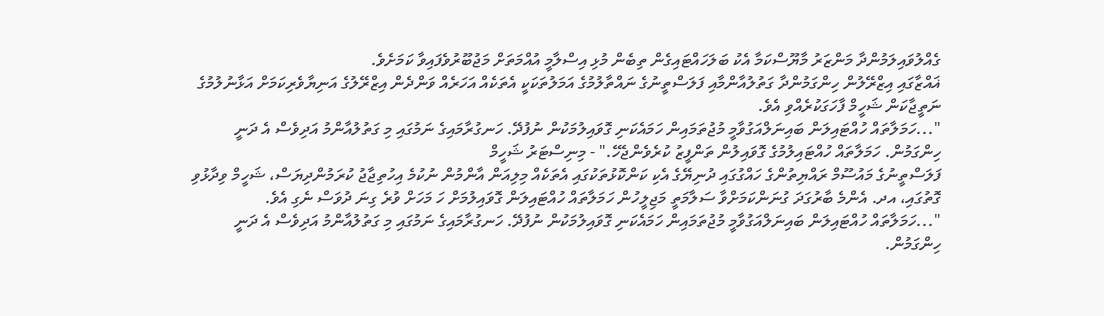ގެއްލުވައިލަމުންދާ މަންޒަރު މާޔޫސްކަމާ އެކު ބަލަހައްޓައިގެން ތިބެން މުޅި އިސްލާމީ އުއްމަތަށް މަޖުބޫރުވެފައިވާ ކަމަށެވެ.
ޣައްޒާގައި އިޒްރޭލުން ހިންގަމުންދާ ގަތުލުއާންމާއި ފަލަސްތީނުގެ ނައްތާލުމުގެ އަމަލުތަކަކީ އެތަކެއް އަހަރެއް ވަންދެން އިޒްރޭލުގެ އަނިޔާވެރިކަމަށް އަޅާނުލުމުގެ ނަތީޖާކަން ޝަހީމް ފާހަގަކުރެއްވި އެވެ.
"...ހަމަލާތައް ހުއްޓައިލަން ބައިނަލްއަގުވާމީ މުޖުތަމައިން ހަމައެކަނި ގޮވައިލުމަކުން ނުފުދޭ. ހަނގުރާމައިގެ ނަމުގައި މި ގަތުލުއާންމު އަދިވެސް އެ ދަނީ ހިންގަމުން. ހަމަލާތައް ހުއްޓައިލުމުގެ ގޮވައިލުން ތަންފީޒު ކުރެވެންޖެހޭ." - މިނިސްޓަރު ޝަހީމް
ފަލަސްތީނުގެ މައުސޫމް ރައްޔިތުންގެ ހައްގުގައި ދުނިޔޭގެ އެކި ކަންކޮޅުތަކުގައި އެތަކެއް މިލިއަން އާންމުން ނުކުމެ އިހުތިޖާޖު ކުރަމުންދިޔަސް، ޝަހީމް ވިދާޅުވި ގޮތުގައި، އދ. އެންމެ ބާރުގަދަ ގުނަންކަމަށްވާ ސަލާމަތީ މަޖިލީހުން ހަމަލާތައް ހުއްޓައިލަން ގޮވައިލުމަށް ހަ މަހަށް ވުރެ ގިނަ ދުވަސް ނެގި އެވެ.
"...ހަމަލާތައް ހުއްޓައިލަން ބައިނަލްއަގުވާމީ މުޖުތަމައިން ހަމައެކަނި ގޮވައިލުމަކުން ނުފުދޭ. ހަނގުރާމައިގެ ނަމުގައި މި ގަތުލުއާންމު އަދިވެސް އެ ދަނީ ހިންގަމުން.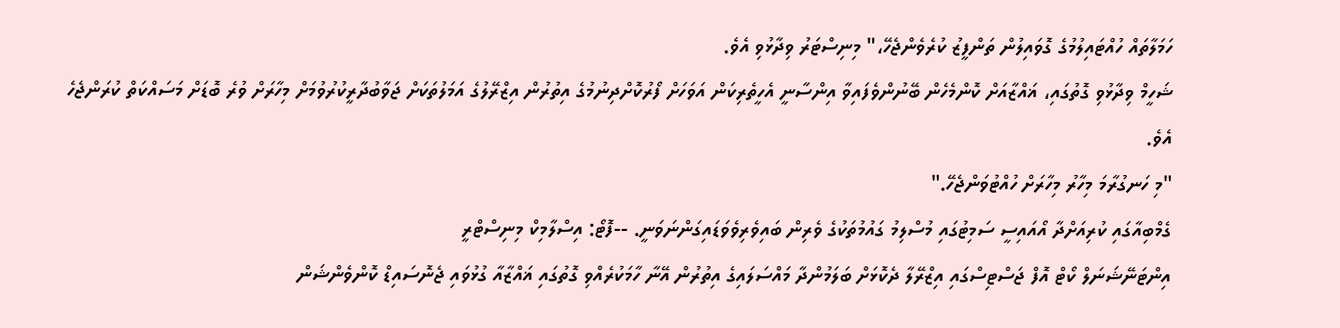ހަމަލާތައް ހުއްޓައިލުމުގެ ގޮވައިލުން ތަންފީޒު ކުރެވެންޖެހޭ،" މިނިސްޓަރު ވިދާޅުވި އެވެ.
ޝަހީމް ވިދާޅުވި ގޮތުގައި، ޣައްޒާއަށް ކޮންމެހެން ބޭނުންވެފައިވާ އިންސާނީ އެހީތެރިކަން އަވަހަށް ފޯރުކޮށްދިނުމުގެ އިތުރުން އިޒްރޭލުގެ އަމަލުތަކަށް ޖަވާބުދާރީކުރުވުމަށް މިހާރަށް ވުރެ ބޮޑަށް މަސައްކަތް ކުރަންޖެހެ އެވެ.
"މި ހަނގުރާމަ މިހާރު މިހާރަށް ހުއްޓުވަންޖެހޭ."
ގެމްބިއާގައި ކުރިއަށްދާ އޯއައިސީ ސަމިޓުގައި މުސްލިމު ގައުމުތަކުގެ ވެރިން ބައިވެރިވެވަޑައިގަންނަވަނީ. --ފޮޓޯ: އިސްލާމިކް މިނިސްޓްރީ
އިންޓަނޭޝަނަލް ކޯޓް އޮފް ޖަސްޓިސްގައި އިޒްރޭލާ ދެކޮޅަށް ބަލަމުންދާ މައްސަލައިގެ އިތުރުން އޭނާ ހާމަކުރެއްވި ގޮތުގައި ޣައްޒާއާ ގުޅުވައި ޖެނޮސައިޑް ކޮންވެންޝަން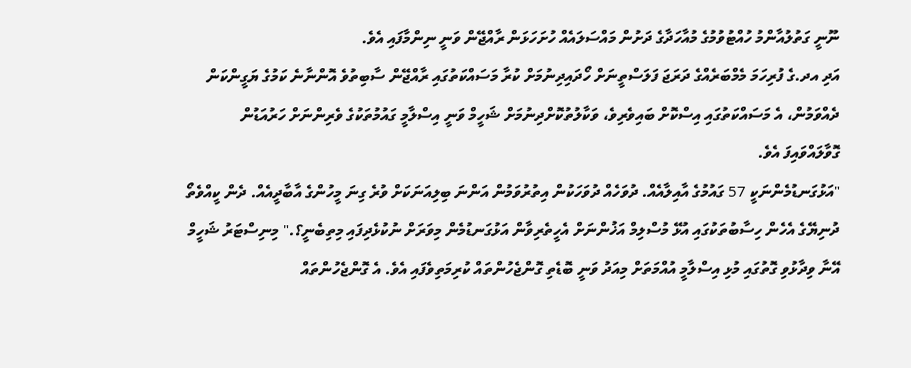ނޫނީ ގަތުލުއާންމު ހުއްޓުވުމުގެ މުއާހަދާގެ ދަށުން މައްސަލައެއް ހުށަހަޅަން ރާއްޖޭން ވަނީ ނިންމާފައި އެވެ.
އަދި އދ.ގެ ފުރިހަމަ މެމްބަރެއްގެ ދަރަޖަ ފަލަސްތީނަށް ހޯދައިދިނުމަށް ކުރާ މަސައްކަތުގައި ރާއްޖޭން ސާބިތުވެ އޮންނާނެ ކަމުގެ ޔަގީންކަން ދެއްވަމުން، އެ މަސައްކަތުގައި އިސްކޮށް ބައިވެރިވެ، ވަކާލުތުކޮށްދިނުމަށް ޝަހީމް ވަނީ އިސްލާމީ ގައުމުތަކުގެ ވެރިންނަށް ހަރުއަޑުން ގޮވާލައްވައިފަ އެވެ.
"އަޅުގަނޑުމެންނަކީ 57 ގައުމުގެ އާއިލާއެއް. ދުވަހެއް ދުވަހަކުން އިތުރުވަމުން އަންނަ ބިލިއަނަކަށް ވުރެ ގިނަ މީހުންގެ އާބާދީއެއް. ދެން ކީއްވެތޯ ދުނިޔޭގެ އެހެން ހިސާބުތަކުގައި އުޅޭ މުސްލިމް އަޚުންނަށް އެހީތެރިވާން އަޅުގަނޑުމެން މިވަރަށް ނުކުޅެދިފައި މިތިބެނީ؟." މިނިސްޓަރު ޝަހީމް
އޭނާ ވިދާޅުވި ގޮތުގައި މުޅި އިސްލާމީ އުއްމަތަށް މިއަދު ވަނީ ބޮޑެތި ގޮންޖެހުންތައް ކުރިމަތިވެފައި އެވެ. އެ ގޮންޖެހުންތައް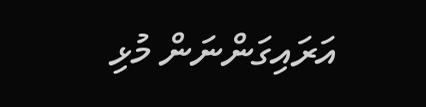އަރައިގަންނަން މުޅި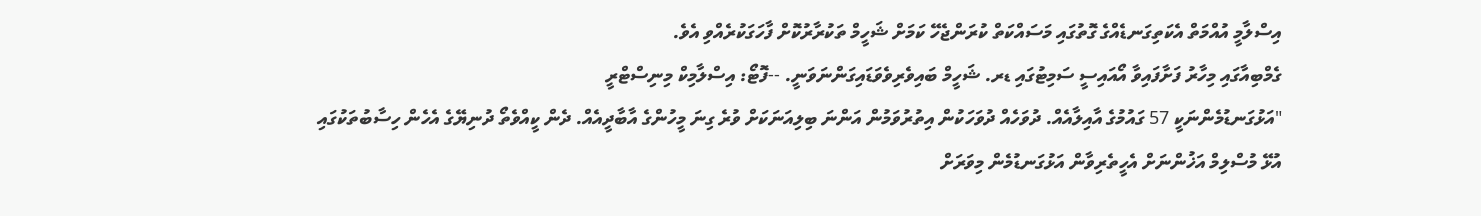އިސްލާމީ އުއްމަތް އެކަތިގަނޑެއްގެ ގޮތުގައި މަސައްކަތް ކުރަންޖެހޭ ކަމަށް ޝަހީމް ތަކުރާރުކޮށް ފާހަގަކުރެއްވި އެވެ.
ގެމްބިއާގައި މިހާރު ފަށާފައިވާ އޯއައިސީ ސަމިޓުގައި ޑރ. ޝަހީމް ބައިވެރިވެވަޑައިގަންނަވަނީ. --ފޮޓޯ: އިސްލާމިކް މިނިސްޓްރީ
"އަޅުގަނޑުމެންނަކީ 57 ގައުމުގެ އާއިލާއެއް. ދުވަހެއް ދުވަހަކުން އިތުރުވަމުން އަންނަ ބިލިއަނަކަށް ވުރެ ގިނަ މީހުންގެ އާބާދީއެއް. ދެން ކީއްވެތޯ ދުނިޔޭގެ އެހެން ހިސާބުތަކުގައި އުޅޭ މުސްލިމް އަޚުންނަށް އެހީތެރިވާން އަޅުގަނޑުމެން މިވަރަށް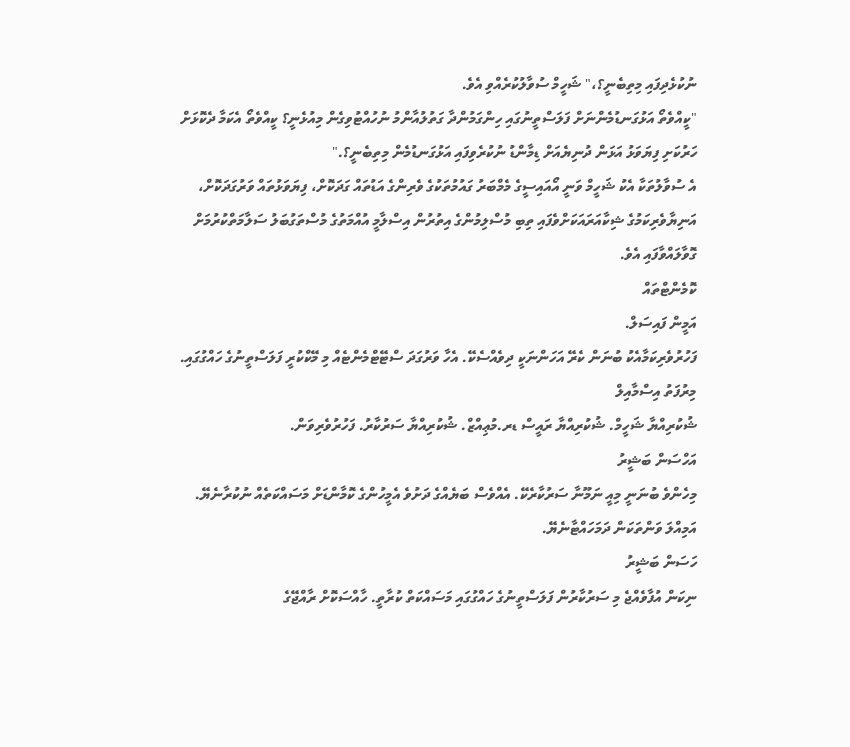ނުކުޅެދިފައި މިތިބެނީ؟،" ޝަހީމް ސުވާލުކުރެއްވި އެވެ.
"ކީއްވެތޯ އަޅުގަނޑުމެންނަށް ފަލަސްތީނުގައި ހިންގަމުންދާ ގަތުލުއާންމު ނުހުއްޓުވިގެން މިއުޅެނީ؟ ކީއްވެތޯ އެކަމާ ދެކޮޅަށް ހަރުކަށި ފިޔަވަޅު އަޅަން ދުނިޔެއަށް ޑިމާންޑު ނުކުރެވިފައި އަޅުގަނޑުމެން މިތިބެނީ؟."
އެ ސުވާލުތަކާ އެކު ޝަހީމް ވަނީ އޯއައިސީގެ މެމްބަރު ގައުމުތަކުގެ ވެރިންގެ އަޑުތައް ގަދަކޮށް، ފިޔަވަޅުތައް ވަރުގަދަކޮށް، އަނިޔާވެރިކަމުގެ ޝިކާއަރައަކަށްވެފައި ތިބި މުސްލިމުންގެ އިތުރުން އިސްލާމީ އުއްމަތުގެ މުސްތަގުބަލު ސަލާމަތްކުރުމަށް ގޮވާލައްވާފައި އެވެ.
ކޮމެންޓްތައް
އަމީން ފައިސަލް.
ފަހުރުވެރިކަމާއެކު ބުނަން ކެރޭ އަހަންނަކީ ދިވެއްސެކޭ. އެހާ ވަރުގަދަ ސްޓޭޓްމެންޓެއް މި މޭކްކުރީ ފަލަސްތީނުގެ ހައްގުގައި.
މިރުފަތު އިސްމާއިލް
ޝުކުރިއްޔާ ޝަހީމް. ޝުކުރިއްޔާ ރައީސް ޑރ.މުޢިއްޒް. ޝުކުރިއްޔާ ސަރުކާރު. ފަހުރުވެރިވަން.
އަހްސަން ބަޝީރު
މިހެންވެ ބުނަނީ މިއީ ނަމޫނާ ސަރުކާރެކޭ. އެއްވެސް ބަޔެއްގެ ދަށުވެ އެމީހުންގެ ކޮމާންޑަށް މަސައްކަތެއް ނުކުރާނެޔޭ. އަމިއްލަ ވަންތަކަން ދަމަހައްޓާނެޔޭ.
ހަސަން ބަޝީރު
ނިކަން އުފާވެއްޖެ މި ސަރުކާރުން ފަލަސްތީނުގެ ހައްގުގައި މަސައްކަތް ކުރާތީ. ހާއްސަކޮށް ރާއްޖޭގެ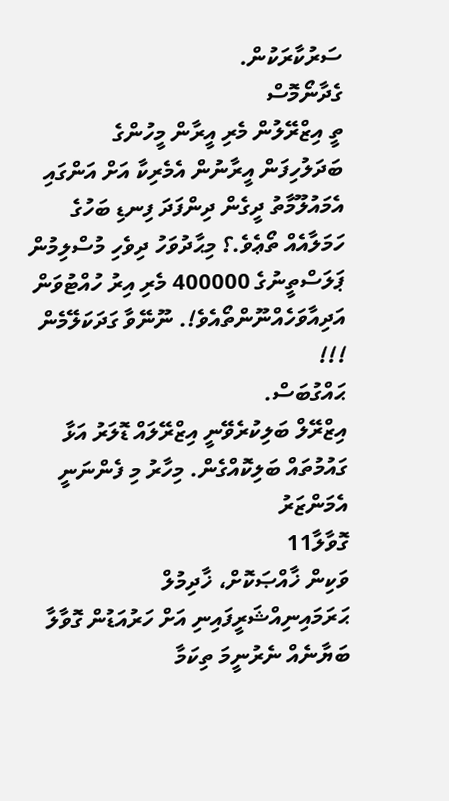ސަރުކާރަކުން.
ގެދާނޯމޮސް
ތީ އިޒްރޭލުން މެރި އީރާން މީހުންގެ ބަދަލުހިފަން އީރާނުން އެމެރިކާ އަށް އަންގައި އެމައުލޫމާތު ދީގެން ދިންފަދަ ފިނޑި ބަހުގެ ހަމަލާއެއް ތޯޢެވެ.؟ މިޙާދުވަހު ދިވެހި މުސްލިމުން ޕަލަސްތީނުގެ 400000 މެރި އިރު ހުއްޓުވަން އަދިއާވަހެއްނޫންތޯއެވެ!. ނޫނޭވާ ގަދަކަލޭމެން !!!
ޙައްގުބަސް.
އިޒްރޭލް ބަލިކުރެވޭނީ އިޒްރޭލައް ޑޮލަރު އަޅާ ގައުމުތައް ބަލިކޮއްގެން. މިހާރު މި ފެންނަނީ އެމަންޒަރު
ގޮވާލާ11
ވަކިން ޚާއްޞަކޮށް، ޚާދިމުލް ޙަރަމައިނިއްޝަރީފައިނި އަށް ހަރުއަޑުން ގޮވާލާ ބަޔާނެއް ނެރުނީމަ ތިކަމާ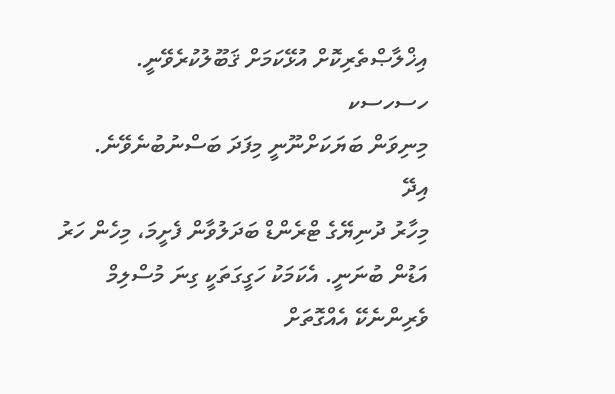އިޚްލާޞްތެރިކޮށް އުޅޭކަމަށް ޤަބޫލުކުރެވޭނީ.
ހސހސކ
މިނިވަން ބަޔަކަށްނޫނީ މިފަދަ ބަސްނުބުނެވޭނެ.
އިދޭ
މިހާރު ދުނިޔޭގެ ޓްރެންޑް ބަދަލުވާން ފެށީމަ، މިހެން ހަރު އަޑުން ބުނަނީ. އެކަމަކު ހަގީގަތަކީ ގިނަ މުސްލިމް ވެރިންނެކޭ އެއްގޮތަށް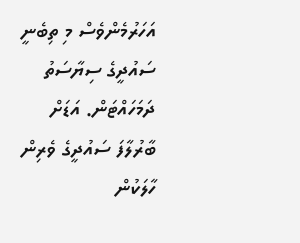އަހަރުމެންވެސް މި ތިބެނީ ސައުދީގެ ސިޔާސަތު ދަމަހައްޓަން. އަޑަށް ބާރުލާފަ ސައުދީގެ ވެރިން ހާލަކުން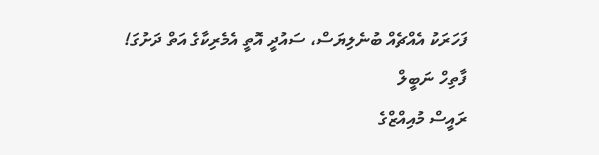ފަހަރަކު އެއްޗެއް ބުނެލިޔަސް، ސައުދީ އޮތީ އެމެރިކާގެ އަތް ދަށުގަ!
ފާތިހް ނަބީލް
ރައީސް މުއިއްޒްގެ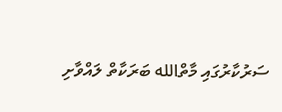ސަރުކާރުގައި މާތްالله ބަރަކާތް ލައްވާށި